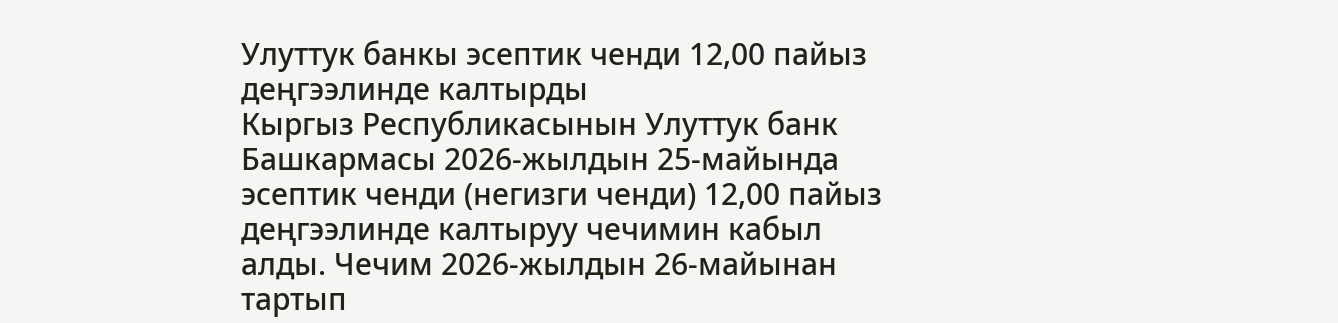Улуттук банкы эсептик ченди 12,00 пайыз деңгээлинде калтырды
Кыргыз Республикасынын Улуттук банк Башкармасы 2026-жылдын 25-майында эсептик ченди (негизги ченди) 12,00 пайыз деңгээлинде калтыруу чечимин кабыл алды. Чечим 2026-жылдын 26-майынан тартып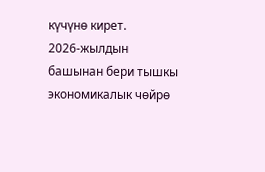күчүнө кирет.
2026-жылдын башынан бери тышкы экономикалык чөйрө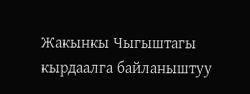Жакынкы Чыгыштагы кырдаалга байланыштуу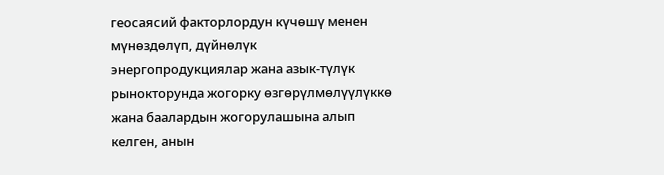геосаясий факторлордун күчөшү менен мүнөздөлүп, дүйнөлүк энергопродукциялар жана азык-түлүк рынокторунда жогорку өзгөрүлмөлүүлүккө жана баалардын жогорулашына алып келген, анын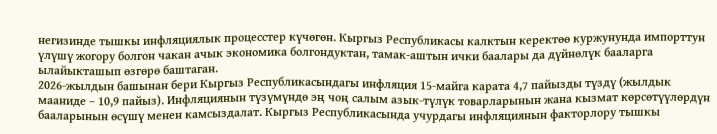негизинде тышкы инфляциялык процесстер күчөгөн. Кыргыз Республикасы калктын керектөө куржунунда импорттун үлүшү жогору болгон чакан ачык экономика болгондуктан, тамак-аштын ички баалары да дүйнөлүк бааларга ылайыкташып өзгөрө баштаган.
2026-жылдын башынан бери Кыргыз Республикасындагы инфляция 15-майга карата 4,7 пайызды түздү (жылдык мааниде – 10,9 пайыз). Инфляциянын түзүмүндө эң чоң салым азык-түлүк товарларынын жана кызмат көрсөтүүлөрдүн бааларынын өсүшү менен камсыздалат. Кыргыз Республикасында учурдагы инфляциянын факторлору тышкы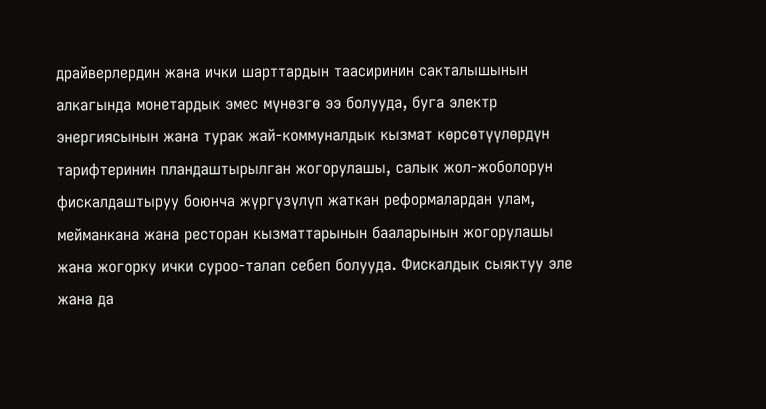драйверлердин жана ички шарттардын таасиринин сакталышынын алкагында монетардык эмес мүнөзгө ээ болууда, буга электр энергиясынын жана турак жай-коммуналдык кызмат көрсөтүүлөрдүн тарифтеринин пландаштырылган жогорулашы, салык жол-жоболорун фискалдаштыруу боюнча жүргүзүлүп жаткан реформалардан улам, мейманкана жана ресторан кызматтарынын бааларынын жогорулашы жана жогорку ички суроо-талап себеп болууда. Фискалдык сыяктуу эле жана да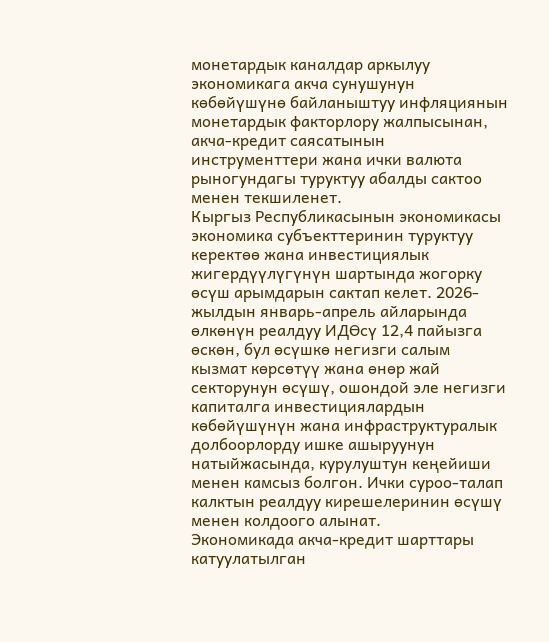монетардык каналдар аркылуу экономикага акча сунушунун көбөйүшүнө байланыштуу инфляциянын монетардык факторлору жалпысынан, акча-кредит саясатынын инструменттери жана ички валюта рыногундагы туруктуу абалды сактоо менен текшиленет.
Кыргыз Республикасынын экономикасы экономика субъекттеринин туруктуу керектөө жана инвестициялык жигердүүлүгүнүн шартында жогорку өсүш арымдарын сактап келет. 2026-жылдын январь-апрель айларында өлкөнүн реалдуу ИДӨсү 12,4 пайызга өскөн, бул өсүшкө негизги салым кызмат көрсөтүү жана өнөр жай секторунун өсүшү, ошондой эле негизги капиталга инвестициялардын көбөйүшүнүн жана инфраструктуралык долбоорлорду ишке ашыруунун натыйжасында, курулуштун кеңейиши менен камсыз болгон. Ички суроо-талап калктын реалдуу кирешелеринин өсүшү менен колдоого алынат.
Экономикада акча-кредит шарттары катуулатылган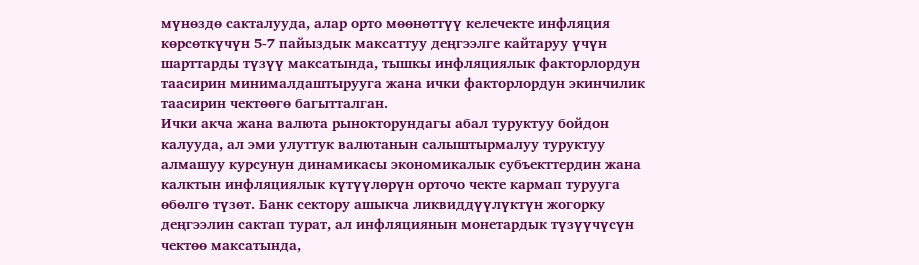мүнөздө сакталууда, алар орто мөөнөттүү келечекте инфляция көрсөткүчүн 5-7 пайыздык максаттуу деңгээлге кайтаруу үчүн шарттарды түзүү максатында, тышкы инфляциялык факторлордун таасирин минималдаштырууга жана ички факторлордун экинчилик таасирин чектөөгө багытталган.
Ички акча жана валюта рынокторундагы абал туруктуу бойдон калууда, ал эми улуттук валютанын салыштырмалуу туруктуу алмашуу курсунун динамикасы экономикалык субъекттердин жана калктын инфляциялык күтүүлөрүн орточо чекте кармап турууга өбөлгө түзөт. Банк сектору ашыкча ликвиддүүлүктүн жогорку деңгээлин сактап турат, ал инфляциянын монетардык түзүүчүсүн чектөө максатында,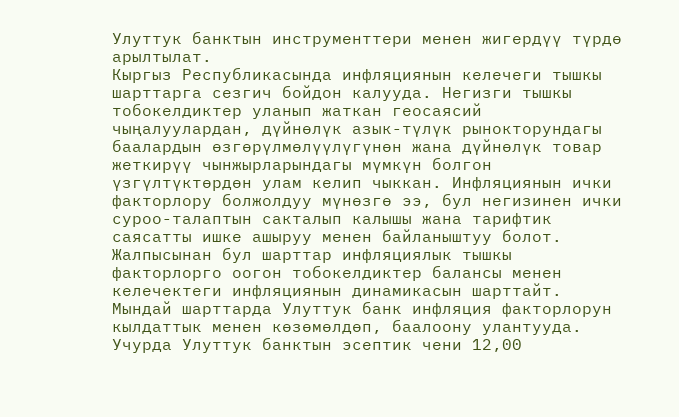Улуттук банктын инструменттери менен жигердүү түрдө арылтылат.
Кыргыз Республикасында инфляциянын келечеги тышкы шарттарга сезгич бойдон калууда. Негизги тышкы тобокелдиктер уланып жаткан геосаясий чыңалуулардан, дүйнөлүк азык-түлүк рынокторундагы баалардын өзгөрүлмөлүүлүгүнөн жана дүйнөлүк товар жеткирүү чынжырларындагы мүмкүн болгон үзгүлтүктөрдөн улам келип чыккан. Инфляциянын ички факторлору болжолдуу мүнөзгө ээ, бул негизинен ички суроо-талаптын сакталып калышы жана тарифтик саясатты ишке ашыруу менен байланыштуу болот. Жалпысынан бул шарттар инфляциялык тышкы факторлорго оогон тобокелдиктер балансы менен келечектеги инфляциянын динамикасын шарттайт.
Мындай шарттарда Улуттук банк инфляция факторлорун кылдаттык менен көзөмөлдөп, баалоону улантууда. Учурда Улуттук банктын эсептик чени 12,00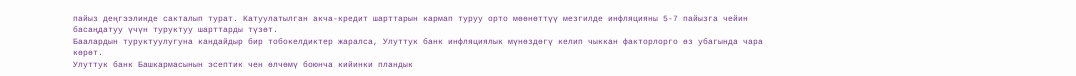пайыз деңгээлинде сакталып турат. Катуулатылган акча-кредит шарттарын кармап туруу орто мөөнөттүү мезгилде инфляцияны 5-7 пайызга чейин басаңдатуу үчүн туруктуу шарттарды түзөт.
Баалардын туруктуулугуна кандайдыр бир тобокелдиктер жаралса, Улуттук банк инфляциялык мүнөздөгү келип чыккан факторлорго өз убагында чара көрөт.
Улуттук банк Башкармасынын эсептик чен өлчөмү боюнча кийинки пландык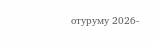отуруму 2026-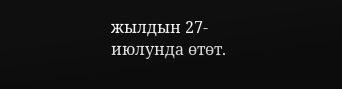жылдын 27-июлунда өтөт.